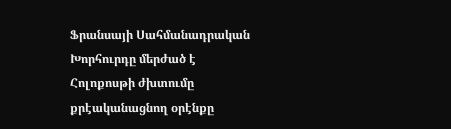Ֆրանսայի Սահմանադրական Խորհուրդը մերժած է Հոլոքոսթի ժխտումը քրէականացնող օրէնքը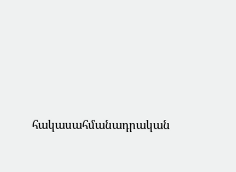հակասահմանադրական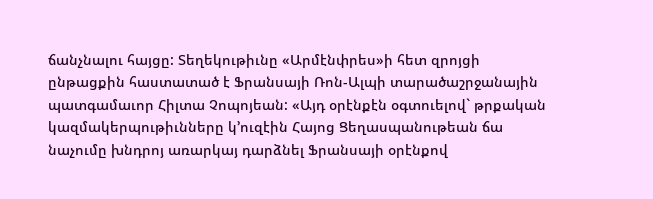ճանչնալու հայցը: Տեղեկութիւնը «Արմէնփրես»ի հետ զրոյցի ընթացքին հաստատած է Ֆրանսայի Ռոն-Ալպի տարածաշրջանային պատգամաւոր Հիլտա Չոպոյեան: «Այդ օրէնքէն օգտուելով` թրքական կազմակերպութիւնները կ՚ուզէին Հայոց Ցեղասպանութեան ճա
նաչումը խնդրոյ առարկայ դարձնել Ֆրանսայի օրէնքով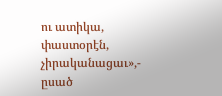ու ատիկա, փաստօրէն, չիրականացաւ»,- ըսած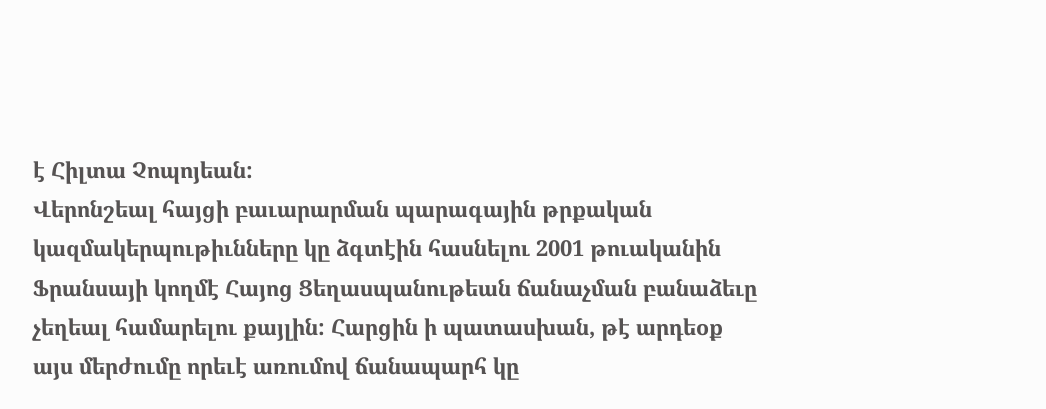է Հիլտա Չոպոյեան:
Վերոնշեալ հայցի բաւարարման պարագային թրքական կազմակերպութիւնները կը ձգտէին հասնելու 2001 թուականին Ֆրանսայի կողմէ Հայոց Ցեղասպանութեան ճանաչման բանաձեւը չեղեալ համարելու քայլին: Հարցին ի պատասխան, թէ արդեօք այս մերժումը որեւէ առումով ճանապարհ կը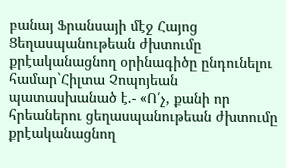բանայ Ֆրանսայի մէջ Հայոց Ցեղասպանութեան ժխտումը քրէականացնող օրինագիծը ընդունելու համար`Հիլտա Չոպոյեան պատասխանած է.- «Ո՛չ, քանի որ հրեաներու ցեղասպանութեան ժխտումը քրէականացնող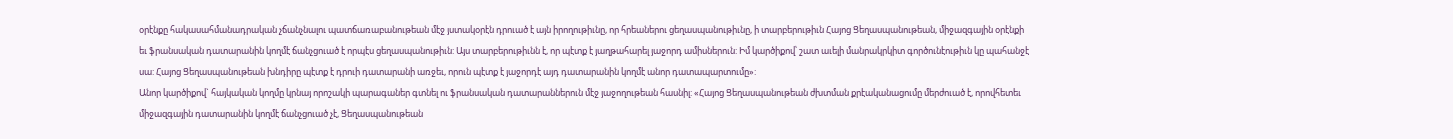օրէնքը հակասահմանադրական չճանչնալու պատճառաբանութեան մէջ յստակօրէն դրուած է այն իրողութիւնը, որ հրեաներու ցեղասպանութիւնը, ի տարբերութիւն Հայոց Ցեղասպանութեան, միջազգային օրէնքի եւ ֆրանսական դատարանին կողմէ ճանչցուած է որպէս ցեղասպանութիւն: Այս տարբերութիւնն է, որ պէտք է յաղթահարել յաջորդ ամիսներուն: Իմ կարծիքով՝ շատ աւելի մանրակրկիտ գործունէութիւն կը պահանջէ սա: Հայոց Ցեղասպանութեան խնդիրը պէտք է դրուի դատարանի առջեւ, որուն պէտք է յաջորդէ այդ դատարանին կողմէ անոր դատապարտումը»:
Անոր կարծիքով` հայկական կողմը կրնայ որոշակի պարագաներ գտնել ու ֆրանսական դատարաններուն մէջ յաջողութեան հասնիլ: «Հայոց Ցեղասպանութեան ժխտման քրէականացումը մերժուած է, որովհետեւ միջազգային դատարանին կողմէ ճանչցուած չէ, Ցեղասպանութեան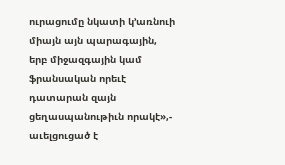ուրացումը նկատի կ’առնուի միայն այն պարագային, երբ միջազգային կամ ֆրանսական որեւէ դատարան զայն ցեղասպանութիւն որակէ»,- աւելցուցած է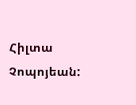Հիլտա Չոպոյեան: